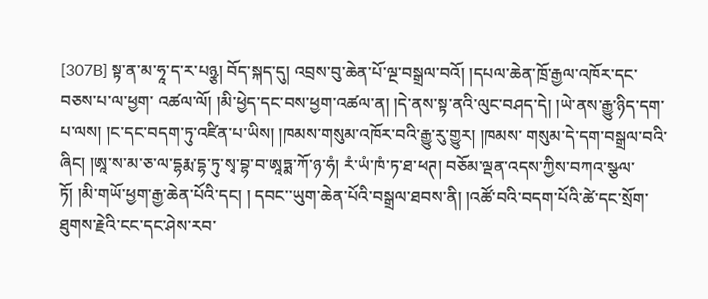[307B] སྟ་ན་མ་ཧཱ་ད་ར་པཉྩ། བོད་སྐད་དུ། འབྲས་བུ་ཆེན་པོ་ལྔ་བསྒྲལ་བའོ། །དཔལ་ཆེན་ཁྲོ་རྒྱལ་འཁོར་དང་བཅས་པ་ལ་ཕྱག་ འཚལ་ལོ། །མི་ཕྱེད་དང་བས་ཕྱག་འཚལ་ན། །དེ་ནས་སྟ་ནའི་ལུང་བཤད་དེ། །ཡེ་ནས་རྒྱུ་ཉིད་དག་པ་ལས། །ང་དང་བདག་ཏུ་འཛིན་པ་ཡིས། །ཁམས་གསུམ་འཁོར་བའི་རྒྱུ་རུ་གྱུར། །ཁམས་ གསུམ་དེ་དག་བསྒྲལ་བའི་ཞིང། །ཨཱ་ས་མ་ཅ་ལ་དྷརྨ་དྷ་ཏུ་སྭ་བྷ་བ་ཨཱཏྨ་ཀོ་ཉ་ཧཾ། རཾ་ཡཾ་ཁཾ་ཏ་ཐ་ཕཊ། བཅོམ་ལྡན་འདས་ཀྱིས་བཀའ་སྩལ་ཏོ། །མི་གཡོ་ཕྱག་རྒྱ་ཆེན་པོའི་དང། ། དབང་་ཡུག་ཆེན་པོའི་བསྒྲལ་ཐབས་ནི། །འཚོ་བའི་བདག་པོའི་ཚེ་དང་སྲོག་ཐུགས་རྗེའི་ངང་དང་ཤེས་རབ་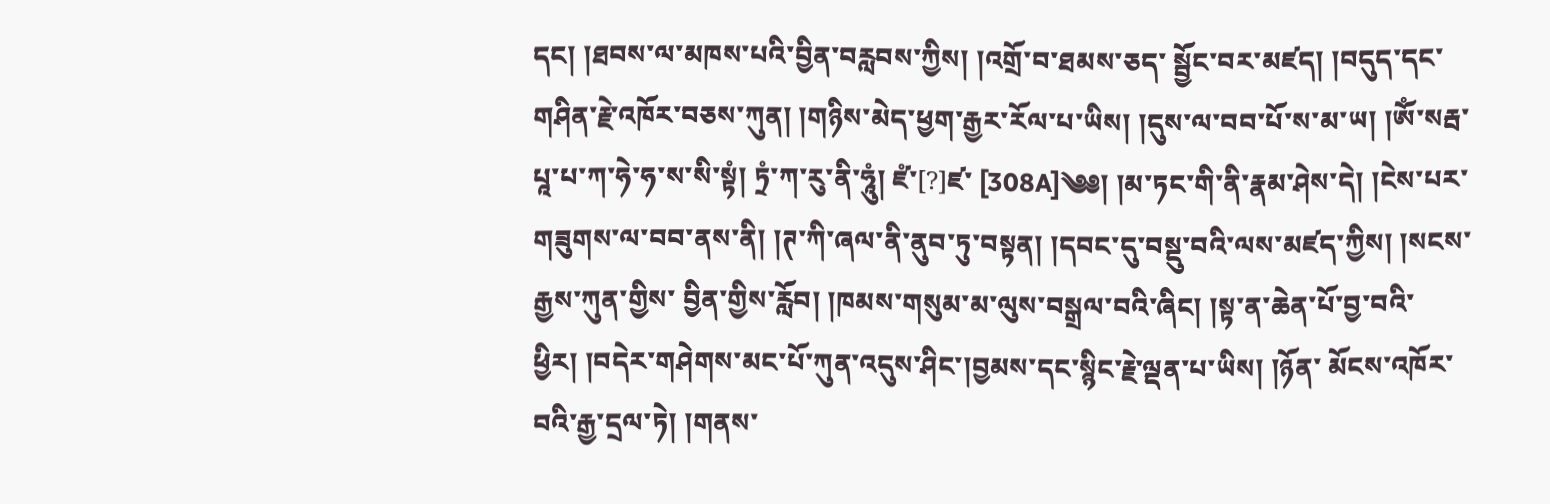དང། །ཐབས་ལ་མཁས་པའི་བྱིན་བརླབས་ཀྱིས། །འགྲོ་བ་ཐམས་ཅད་ སྦྱོང་བར་མཛད། །བདུད་དང་གཤིན་རྗེ་འཁོར་བཅས་ཀུན། །གཉིས་མེད་ཕྱག་རྒྱར་རོལ་པ་ཡིས། །དུས་ལ་བབ་པོ་ས་མ་ཡ། །ཨོཾ་སརྦ་པཱ་པ་ཀ་ཧེ་ཧ་ས་སི་སྟཾ། ཏྲཾ་ཀ་རུ་ནི་ཧཱུཾ། ཛཾ་[?]ཛ་ [308A]༄༅། །མ་ཏང་གི་ནི་རྣམ་ཤེས་དེ། །ངེས་པར་གཟུགས་ལ་བབ་ནས་ནི། །ཊ་ཀི་ཞལ་ནི་ནུབ་ཏུ་བསྟན། །དབང་དུ་བསྡུ་བའི་ལས་མཛད་ཀྱིས། །སངས་རྒྱས་ཀུན་གྱིས་ བྱིན་གྱིས་རློབ། །ཁམས་གསུམ་མ་ལུས་བསྒྲལ་བའི་ཞིང། །སྟ་ན་ཆེན་པོ་བྱ་བའི་ཕྱིར། །བདེར་གཤེགས་མང་པོ་ཀུན་འདུས་ཤིང་།བྱམས་དང་སྙིང་རྗེ་ལྡན་པ་ཡིས། །ཉོན་ མོངས་འཁོར་བའི་རྒྱ་དྲལ་ཏེ། །གནས་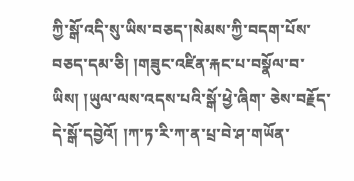ཀྱི་སྒོ་འདི་སུ་ཡིས་བཅད་།སེམས་ཀྱི་བདག་པོས་བཅད་དམ་ཅི། །གཟུང་འཛིན་རྐང་པ་བསྣོལ་བ་ཡིས། །ཡུལ་ལས་འདས་པའི་སྒོ་ཕྱེ་ཞིག་ ཅེས་བརྗོད་དེ་སྒོ་དབྱེའོ། །ཀ་ཏ་རི་ཀ་ན་པྲ་བེ་ཤ་གཡོན་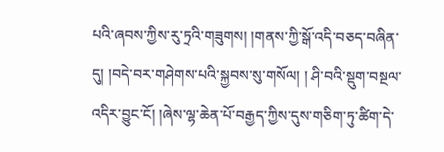པའི་ཞབས་ཀྱིས་རུ་ཏྲའི་གཟུགས། །གནས་ཀྱི་སྒོ་འདི་བཅད་བཞིན་དུ། །བདེ་བར་གཤེགས་པའི་སྐྱབས་སུ་གསོལ། ། ཤི་བའི་སྡུག་བསྔལ་འདིར་བྱུང་ངོ། །ཞེས་ལྷ་ཆེན་པོ་བརྒྱད་ཀྱིས་དུས་གཅིག་ཏུ་ཚིག་དེ་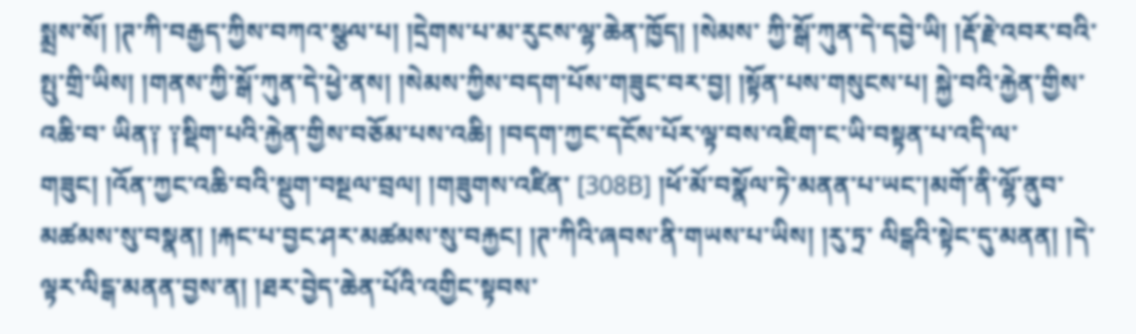སྨྲས་སོ། །ཊ་ཀི་བརྒྱད་ཀྱིས་བཀའ་སྩལ་པ། །དྲེགས་པ་མ་རུངས་ལྷ་ཆེན་ཁྱོད། །སེམས་ ཀྱི་སྒོ་ཀུན་དེ་དབྱེ་ཡི། །རྡོ་རྗེ་འབར་བའི་སྤུ་གྲི་ཡིས། །གནས་ཀྱི་སྒོ་ཀུན་དེ་ཕྱེ་ནས། །སེམས་ཀྱིས་བདག་པོས་གཟུང་བར་བྱ། །སྟོན་པས་གསུངས་པ། སྐྱེ་བའི་རྐྱེན་གྱིས་འཆི་བ་ ཡིན༑ ༑སྡིག་པའི་རྐྱེན་གྱིས་བཅོམ་པས་འཆི། །བདག་ཀྱང་དངོས་པོར་ལྟ་བས་འཇིག་ང་ཡི་བསྟན་པ་འདི་ལ་གཟུང། །འོན་ཀྱང་འཆི་བའི་སྡུག་བསྔལ་བྲལ། །གཟུགས་འཛིན་ [308B] །ཕོ་མོ་བསྣོལ་ཏེ་མནན་པ་ཡང་།མགོ་ནི་ལྷོ་ནུབ་མཚམས་སུ་བསྣན། །རྐང་པ་བྱང་ཤར་མཚམས་སུ་བརྐྱང། །ཊ་ཀིའི་ཞབས་ནི་གཡས་པ་ཡིས། །རུ་ཏྲ་ ལིངྒའི་སྟེང་དུ་མནན། །དེ་ལྟར་ལིངྒ་མནན་བྱས་ན། །ཐར་བྱེད་ཆེན་པོའི་འགྱིང་སྟབས་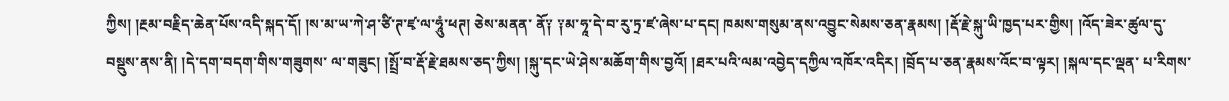ཀྱིས། །རྔམ་བརྗིད་ཆེན་པོས་འདི་སྐད་དོ། །ས་མ་ཡ་ཀེ་ཤ་ཙི་ཊ་ཛྭ་ལ་ཧཱུཾ་ཕཊ། ཅེས་མནན་ ནོ༑ ༑མ་ཧཱ་དེ་བ་རུ་ཏྲ་ཛ་ཞེས་པ་དང། ཁམས་གསུམ་ནས་འབྱུང་སེམས་ཅན་རྣམས། །རྡོ་རྗེ་སྐུ་ཡི་ཁྱད་པར་གྱིས། །འོད་ཟེར་ཚུལ་དུ་བསྡུས་ནས་ནི། །དེ་དག་བདག་གིས་གཟུགས་ ལ་གཟུང། །སྤྲོ་བ་རྡོ་རྗེ་ཐམས་ཅད་ཀྱིས། །སྐུ་དང་ཡེ་ཤེས་མཆོག་གིས་བྱའོ། །ཐར་པའི་ལམ་འབྱེད་དཀྱིལ་འཁོར་འདིར། །བྲོད་པ་ཅན་རྣམས་འོང་བ་ལྟར། །སྐལ་དང་ལྡན་ པ་རིགས་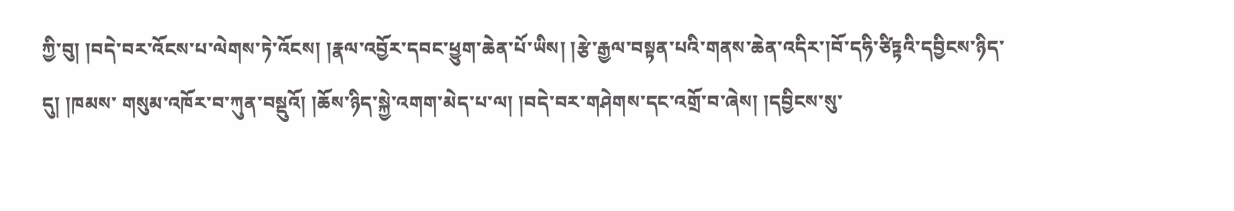ཀྱི་བུ། །བདེ་བར་འོངས་པ་ལེགས་ཏེ་འོངས། །རྣལ་འབྱོར་དབང་ཕྱུག་ཆེན་པོ་ཡིས། །རྩེ་རྒྱལ་བསྟན་པའི་གནས་ཆེན་འདིར་།བོ་དཧི་ཙིཏྟའི་དབྱིངས་ཉིད་དུ། །ཁམས་ གསུམ་འཁོར་བ་ཀུན་བསྡུའོ། །ཆོས་ཉིད་སྐྱེ་འགག་མེད་པ་ལ། །བདེ་བར་གཤེགས་དང་འགྲོ་བ་ཞེས། །དབྱིངས་སུ་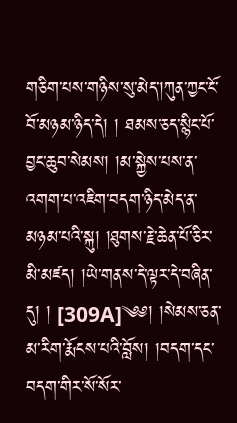གཅིག་པས་གཉིས་སུ་མེད་།ཀུན་ཀྱང་ངོ་བོ་མཉམ་ཉིད་དེ། ། ཐམས་ཅད་སྙིང་པོ་བྱང་ཆུབ་སེམས། །མ་སྐྱེས་པས་ན་འགག་པ་འཇིག་བདག་ཉིད་མེད་ན་མཉམ་པའི་སྐུ། །ཐུགས་རྗེ་ཆེན་པོ་ཅིར་མི་མཛད། །ཡེ་གནས་དེ་ལྟར་དེ་བཞིན་དུ། ། [309A]༄༅། །སེམས་ཅན་མ་རིག་རྨོངས་པའི་བློས། །བདག་དང་བདག་གིར་སོ་སོར་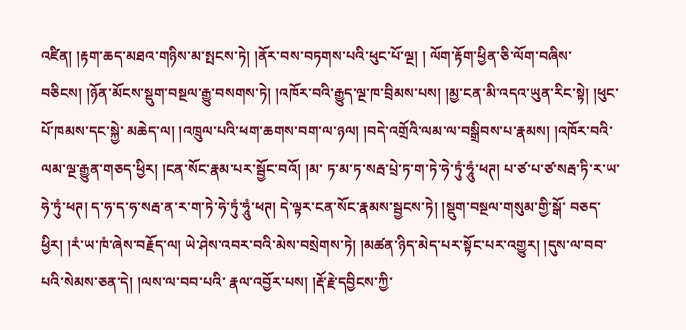འཛིན། །རྟག་ཆད་མཐའ་གཉིས་མ་སྤངས་ཏེ། །ནོར་བས་བཏགས་པའི་ཕུང་པོ་ལྔ། ། ལོག་རྟོག་ཕྱིན་ཅི་ལོག་བཞིས་བཅིངས། །ཉོན་མོངས་སྡུག་བསྔལ་རྒྱུ་བསགས་ཏེ། །འཁོར་བའི་རྒྱུད་ལྔ་ཁ་བྲིམས་པས། །མྱ་ངན་མི་འདའ་ཡུན་རིང་སྟེ། །ཕུང་པོ་ཁམས་དང་སྐྱེ་ མཆེད་ལ། །འཁྲུལ་པའི་ཕག་ཆགས་བག་ལ་ཉལ། །བདེ་འགྲོའི་ལམ་ལ་བསྒྲིབས་པ་རྣམས། །འཁོར་བའི་ལམ་ལྔ་རྒྱུན་གཅད་ཕྱིར། །ངན་སོང་རྣམ་པར་སྦྱོང་བའོ། །མ་ ཏ་མ་ཏ་སརྦ་པྲེ་ཏ་ག་ཏེ་ཧེ་ཏུཾ་ཧཱུཾ་ཕཊ། པ་ཙ་པ་ཙ་སརྦ་ཏི་ར་ཡ་ཧེ་ཏུཾ་ཕཊ། ད་ཧ་ད་ཧ་སརྦ་ན་ར་ག་ཏེ་ཧེ་ཏུཾ་ཧཱུཾ་ཕཊ། དེ་ལྟར་ངན་སོང་རྣམས་སྦྱངས་ཏེ། །སྡུག་བསྔལ་གསུམ་གྱི་སྒོ་ བཅད་ཕྱིར། །རཾ་ཡ་ཁཾ་ཞེས་བརྗོད་ལ། ཡེ་ཤེས་འབར་བའི་མེས་བསྲེགས་ཏེ། །མཚན་ཉིད་མེད་པར་སྟོང་པར་འགྱུར། །དུས་ལ་བབ་པའི་སེམས་ཅན་དེ། །ལས་ལ་བབ་པའི་ རྣལ་འབྱོར་པས། །རྡོ་རྗེ་དབྱིངས་ཀྱི་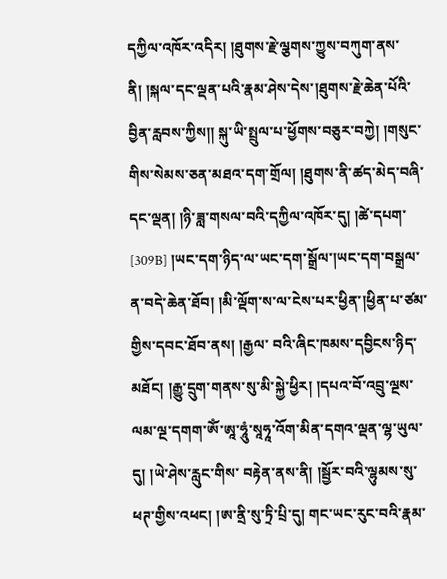དཀྱིལ་འཁོར་འདིར། །ཐུགས་རྗེ་ལྕགས་ཀྱུས་བཀུག་ནས་ནི། །སྐལ་དང་ལྡན་པའི་རྣམ་ཤེས་དེས་།ཐུགས་རྗེ་ཆེན་པོའི་བྱིན་རླབས་ཀྱིས།། སྐུ་ཡི་སྤྲུལ་པ་ཕྱོགས་བཅུར་བཀྱེ། །གསུང་གིས་སེམས་ཅན་མཐའ་དག་གྲོལ། །ཐུགས་ནི་ཚད་མེད་བཞི་དང་ལྡན། །ཉི་ཟླ་གསལ་བའི་དཀྱིལ་འཁོར་དུ། །ཚེ་དཔག་ [309B] །ཡང་དག་ཉིད་ལ་ཡང་དག་སྒྲོལ་།ཡང་དག་བསྒྲལ་ན་བདེ་ཆེན་ཐོབ། །མི་ལྡོག་ས་ལ་ངེས་པར་ཕྱིན་།ཕྱིན་པ་ཙམ་གྱིས་དབང་ཐོབ་ནས། །རྒྱལ་ བའི་ཞིང་ཁམས་དབྱིངས་ཉིད་མཐོང། །རྒྱུ་དྲུག་གནས་སུ་མི་སྐྱེ་ཕྱིར། །དཔའ་བོ་འབྲུ་ལྔས་ལམ་ལྔ་དགག་ཨོཾ་ཨཱ་ཧཱུཾ་སཱཧཱ་འོག་མིན་དགའ་ལྡན་ལྷ་ཡུལ་དུ། །ཡེ་ཤེས་རླུང་གིས་ བརྟེན་ནས་ནི། །སྦྱོར་བའི་ལྷུམས་སུ་ཕཊ་གྱིས་འཕང། །ཨ་ནྲི་སུ་ཏྲི་པྲི་དུ། གང་ཡང་རུང་བའི་རྣམ་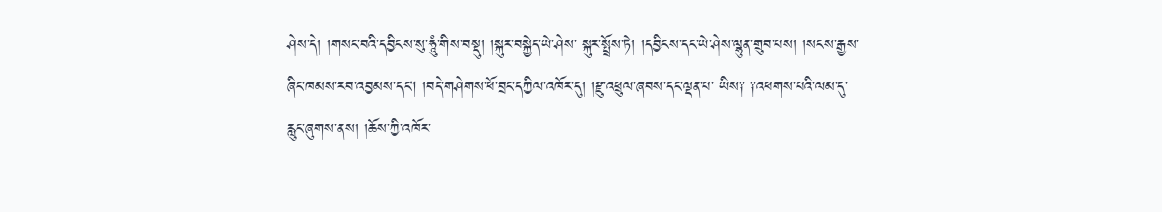ཤེས་དེ། །གསང་བའི་དབྱིངས་སུ་ཧཱུཾ་གིས་བསྡུ། །སྐུར་བསྐྱེད་ཡེ་ཤེས་ སྐུར་སྤྲོས་ཏེ། །དབྱིངས་དང་ཡེ་ཤེས་ལྷུན་གྲུབ་པས། །སངས་རྒྱས་ཞིང་ཁམས་རབ་འབྱམས་དང། །བདེ་གཤེགས་ཕོ་བྲང་དཀྱིལ་འཁོར་དུ། །རྫུ་འཕྲུལ་ཞབས་དང་ལྡན་པ་ ཡིས༑ ༑འཕགས་པའི་ལམ་དུ་རླུང་ཞུགས་ནས། །ཆོས་ཀྱི་འཁོར་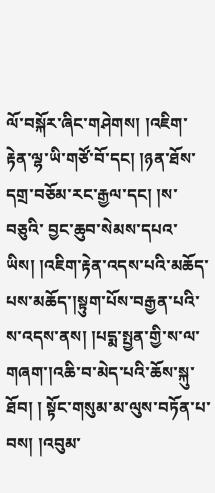ལོ་བསྐོར་ཞིང་གཤེགས། །འཇིག་རྟེན་ལྷ་ཡི་གཙོ་བོ་དང། །ཉན་ཐོས་དགྲ་བཅོམ་རང་རྒྱལ་དང། །ས་བཅུའི་ བྱང་ཆུབ་སེམས་དཔའ་ཡིས། །འཇིག་རྟེན་འདས་པའི་མཆོད་པས་མཆོད་།སྟུག་པོས་བརྒྱན་པའི་ས་འདས་ནས། །པདྨ་སྤྱན་གྱི་ས་ལ་གཞག་།འཆི་བ་མེད་པའི་ཆོས་སྐུ་ཐོབ། ། སྟོང་གསུམ་མ་ལུས་བཏོན་པ་བས། །འབུམ་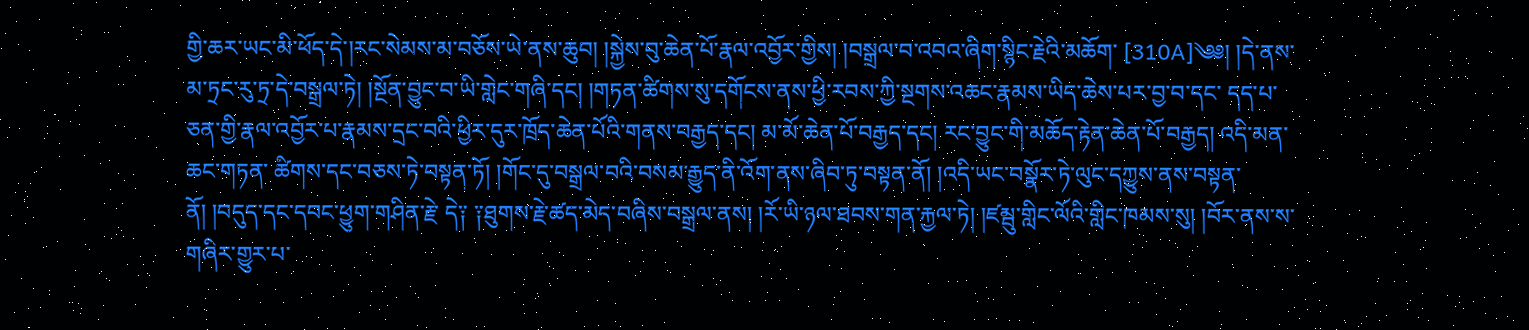གྱི་ཆར་ཡང་མི་ཕོད་དེ་།རང་སེམས་མ་བཅོས་ཡེ་ནས་ཆུབ། །སྐྱེས་བུ་ཆེན་པོ་རྣལ་འབྱོར་གྱིས། །བསྒྲལ་བ་འབའ་ཞིག་སྙིང་རྗེའི་མཆོག་ [310A]༄༅། །དེ་ནས་མ་ཏྲང་རུ་ཏྲ་དེ་བསྒྲལ་ཏེ། །སྔོན་བྱུང་བ་ཡི་གླེང་གཞི་དང། །གཏན་ཚིགས་སུ་དགོངས་ནས་ཕྱི་རབས་ཀྱི་སྔགས་འཆང་རྣམས་ཡིད་ཆེས་པར་བྱ་བ་དང་ དད་པ་ཅན་གྱི་རྣལ་འབྱོར་པ་རྣམས་དྲང་བའི་ཕྱིར་དུར་ཁྲོད་ཆེན་པོའི་གནས་བརྒྱད་དང། མ་མོ་ཆེན་པོ་བརྒྱད་དང། རང་བྱུང་གི་མཆོད་རྟེན་ཆེན་པོ་བརྒྱད། འདི་མན་ཆང་གཏན་ ཚིགས་དང་བཅས་ཏེ་བསྟན་ཏོ། །གོང་དུ་བསྒྲལ་བའི་བསམ་རྒྱུད་ནི་འོག་ནས་ཞིབ་ཏུ་བསྟན་ནོ། །འདི་ཡང་བསྣོར་ཏེ་ལུང་དཀྱུས་ནས་བསྟན་ནོ། །བདུད་དང་དབང་ཕྱུག་གཤིན་རྗེ་ དེ༑ ༑ཐུགས་རྗེ་ཚད་མེད་བཞིས་བསྒྲལ་ནས། །རོ་ཡི་ཉལ་ཐབས་གན་རྐྱལ་ཏེ། །ཛམྦུ་གླིང་ལོའི་གླིང་ཁམས་སུ། །བོར་ནས་ས་གཞིར་གྱུར་པ་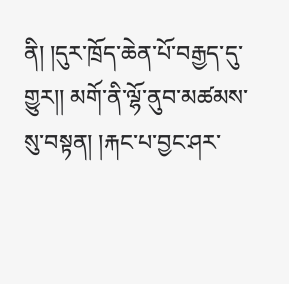ནི། །དུར་ཁྲོད་ཆེན་པོ་བརྒྱད་དུ་གྱུར།། མགོ་ནི་ལྷོ་ནུབ་མཚམས་སུ་བསྟན། །རྐང་པ་བྱང་ཤར་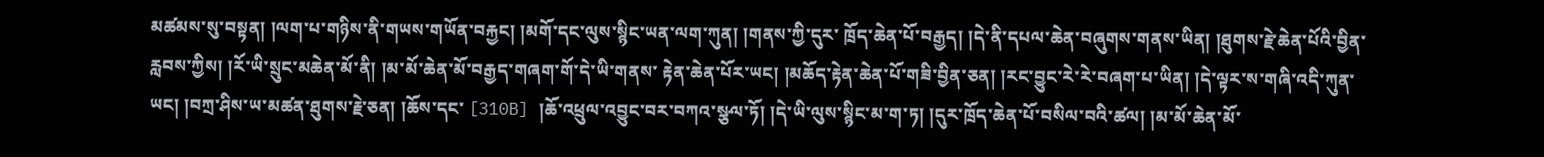མཚམས་སུ་བསྟན། །ལག་པ་གཉིས་ནི་གཡས་གཡོན་བརྐྱང། །མགོ་དང་ལུས་སྙིང་ཡན་ལག་ཀུན། །གནས་ཀྱི་དུར་ ཁྲོད་ཆེན་པོ་བརྒྱད། །དེ་ནི་དཔལ་ཆེན་བཞུགས་གནས་ཡིན། །ཐུགས་རྗེ་ཆེན་པོའི་བྱིན་རླབས་ཀྱིས། །རོ་ཡི་སྲུང་མཆེན་མོ་ནི། །མ་མོ་ཆེན་མོ་བརྒྱད་གཞག་གོ་དེ་ཡི་གནས་ རྟེན་ཆེན་པོར་ཡང། །མཆོད་རྟེན་ཆེན་པོ་གཟི་བྱིན་ཅན། །རང་བྱུང་རེ་རེ་བཞག་པ་ཡིན། །དེ་ལྟར་ས་གཞི་འདི་ཀུན་ཡང། །བཀྲ་ཤིས་ཡ་མཚན་ཐུགས་རྗེ་ཅན། །ཆོས་དང་ [310B] །ཆོ་འཕྲུལ་འབྱུང་བར་བཀའ་སྩལ་ཏོ། །དེ་ཡི་ལུས་སྙིང་མ་ག་ཏ། །དུར་ཁྲོད་ཆེན་པོ་བསིལ་བའི་ཚལ། །མ་མོ་ཆེན་མོ་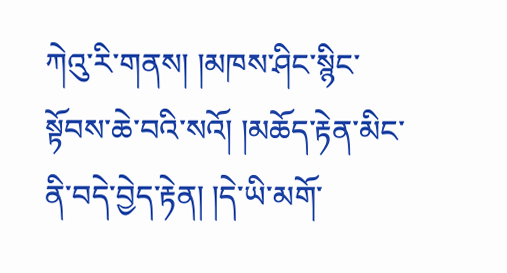ཀེའུ་རི་གནས། །མཁས་ཤིང་སྙིང་ སྟོབས་ཆེ་བའི་སའོ། །མཆོད་རྟེན་མིང་ནི་བདེ་བྱེད་རྟེན། །དེ་ཡི་མགོ་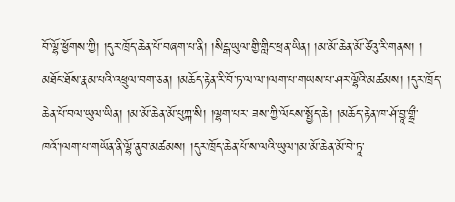བོ་ལྷོ་ཕྱོགས་ཀྱི། །དུར་ཁྲོད་ཆེན་པོ་བཞག་པ་ནི། །སིངྒ་ཡུལ་གྱི་གླིང་ཕྲན་ཡིན། །མ་མོ་ཆེན་མོ་ཙེའུ་རི་གནས། ། མཐོང་ཐོས་རྣམ་པའི་འཕྲུལ་བག་ཅན། །མཆོད་རྟེན་རི་བོ་ཏ་ལ་ལ་།ལག་པ་གཡས་པ་ཤར་ལྷོའི་མཚམས། །དུར་ཁྲོད་ཆེན་པོ་བལ་ཡུལ་ཡིན། །མ་མོ་ཆེན་མོ་པུཀྐ་སི། །ལྷག་པར་ ཟས་ཀྱི་ལོངས་སྤྱོད་ཆེ། །མཆོད་རྟེན་ཁ་ཤོ་བྱཱ་གྷྲྀ་ཁའོ་།ལག་པ་གཡོན་ནི་ལྷོ་ནུབ་མཚམས། །དུར་ཁྲོད་ཆེན་པོ་ས་ལའི་ཡུལ་།མ་མོ་ཆེན་མོ་བེ་ཏཱ་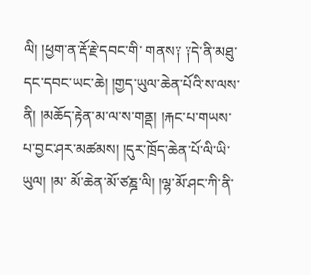ལི། །ཕྱག་ན་རྡོ་རྗེ་དབང་གི་ གནས༑ ༑དེ་ནི་མཐུ་དང་དབང་ཡང་ཆེ། །གྱད་ཡུལ་ཆེན་པོའི་ས་ལས་ནི། །མཆོད་རྟེན་མ་ལ་ས་གནྡ། །རྐང་པ་གཡས་པ་བྱང་ཤར་མཚམས། །དུར་ཁྲོད་ཆེན་པོ་ལི་ཡི་ཡུལ། །མ་ མོ་ཆེན་མོ་ཙཎྜ་ལི། །ལྷ་མོ་ཤང་ཀི་ནི་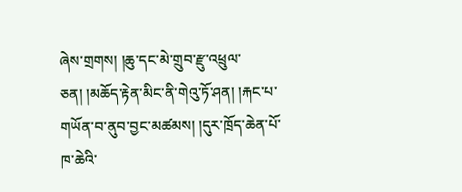ཞེས་གྲགས། །ཆུ་དང་མེ་གྲུབ་རྫུ་འཕྲུལ་ཅན། །མཆོད་རྟེན་མིང་ནི་གེའུ་ཏོ་ཤན། །རྐང་པ་གཡོན་བ་ནུབ་བྱང་མཚམས། །དུར་ཁྲོད་ཆེན་པོ་ ཁ་ཆེའི་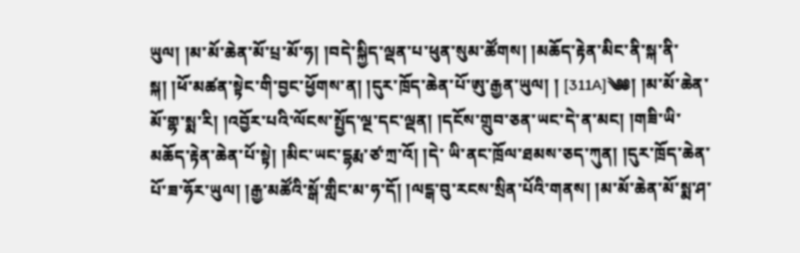ཡུལ། །མ་མོ་ཆེན་མོ་པྲ་མོ་ཧ། །བདེ་སྐྱིད་ལྡན་པ་ཕུན་སུམ་ཚོགས། །མཆོད་རྟེན་མིང་ནི་སྐ་ནི་སྐ། །ཕོ་མཚན་སྟེང་གི་བྱང་ཕྱོགས་ན། །དུར་ཁྲོད་ཆེན་པོ་ཨུ་རྒྱན་ཡུལ། ། [311A]༄༅། །མ་མོ་ཆེན་མོ་གྷ་སྨ་རི། །འབྱོར་པའི་ལོངས་སྤྱོད་ལྔ་དང་ལྡན། །དངོས་གྲུབ་ཅན་ཡང་དེ་ན་མང། །གཟི་ཡི་མཆོད་རྟེན་ཆེན་པོ་སྟེ། །མིང་ཡང་དྷརྨ་ཙ་ཀྲ་འོ། །དེ་ ཡི་ནང་ཁྲོལ་ཐམས་ཅད་ཀུན། །དུར་ཁྲོད་ཆེན་པོ་ཟ་ཧོར་ཡུལ། །རྒྱ་མཚོའི་སྒོ་གླིང་མ་ཧ་དོ། །ལངྒ་བུ་རངས་སྲིན་པོའི་གནས། །མ་མོ་ཆེན་མོ་སྨ་ཤ་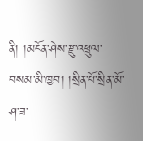ནི། །མངོན་ཤེས་རྫུ་འཕྲུལ་ བསམ་མི་ཁྱབ། །སྲིན་པོ་སྲིན་མོ་ཤ་ཟ་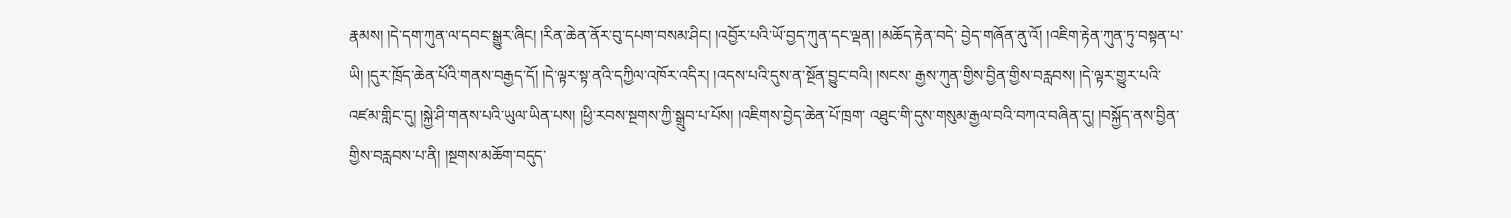རྣམས། །དེ་དག་ཀུན་ལ་དབང་སྒྱུར་ཞིང། །རིན་ཆེན་ནོར་བུ་དཔག་བསམ་ཤིང། །འབྱོར་པའི་ཡོ་བྱད་ཀུན་དང་ལྡན། །མཆོད་རྟེན་བདེ་ བྱེད་གཞོན་ནུ་འོ། །འཇིག་རྟེན་ཀུན་ཏུ་བསྟན་པ་ཡི། །དུར་ཁྲོད་ཆེན་པོའི་གནས་བརྒྱད་དོ། །དེ་ལྟར་སྟ་ནའི་དཀྱིལ་འཁོར་འདིར། །འདས་པའི་དུས་ན་སྔོན་བྱུང་བའི། །སངས་ རྒྱས་ཀུན་གྱིས་བྱིན་གྱིས་བརླབས། །དེ་ལྟར་གྱུར་པའི་འཛམ་གླིང་དུ། །སྐྱེ་ཤི་གནས་པའི་ཡུལ་ཡིན་པས། །ཕྱི་རབས་སྔགས་ཀྱི་སྒྲུབ་པ་པོས། །འཇིགས་བྱེད་ཆེན་པོ་ཁྲག་ འཐུང་གི་དུས་གསུམ་རྒྱལ་བའི་བཀའ་བཞིན་དུ། །བསྐྱོད་ནས་བྱིན་གྱིས་བརླབས་པ་ནི། །སྔགས་མཆོག་བདུད་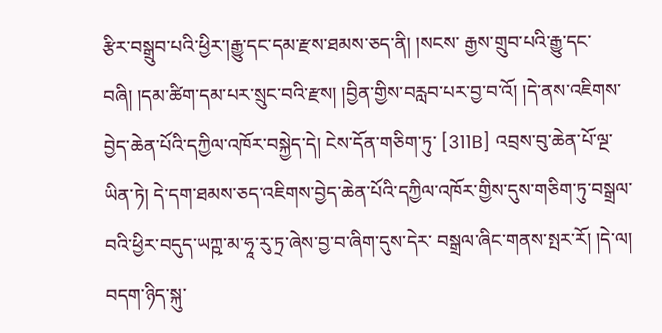རྩིར་བསྒྲུབ་པའི་ཕྱིར་།རྒྱུ་དང་དམ་རྫས་ཐམས་ཅད་ནི། །སངས་ རྒྱས་གྲུབ་པའི་རྒྱུ་དང་བཞི། །དམ་ཚིག་དམ་པར་སྲུང་བའི་རྫས། །བྱིན་གྱིས་བརླབ་པར་བྱ་བ་འོ། །དེ་ནས་འཇིགས་བྱེད་ཆེན་པོའི་དཀྱིལ་འཁོར་བསྐྱེད་དེ། ངེས་དོན་གཅིག་ཏུ་ [311B] འབྲས་བུ་ཆེན་པོ་ལྔ་ཡིན་ཏེ། དེ་དག་ཐམས་ཅད་འཇིགས་བྱེད་ཆེན་པོའི་དཀྱིལ་འཁོར་གྱིས་དུས་གཅིག་ཏུ་བསྒྲལ་བའི་ཕྱིར་བདུད་ཡཀྵ་མ་ཧཱ་རུ་ཏྲ་ཞེས་བྱ་བ་ཞིག་དུས་དེར་ བསྒྲལ་ཞིང་གནས་སྤར་རོ། །དེ་ལ། བདག་ཉིད་སྐུ་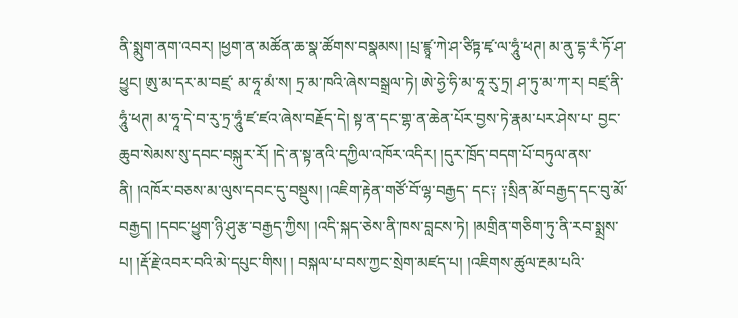ནི་སྨུག་ནག་འབར། །ཕྱག་ན་མཚོན་ཆ་སྣ་ཚོགས་བསྣམས། །པྲ་ཛྙཱ་ཀེ་ཤ་ཙིཏྟ་ཛྭ་ལ་ཧཱུཾ་ཕཊ། མ་ནུ་དྷ་རཾ་ཏོ་ཤ་ཕྱུང། ཨུ་མ་དར་མ་བཛྲ་ མ་ཧཱ་མཾ་ས། ཏྲ་མ་ཁའི་ཞེས་བསྒྲལ་ཏེ། ཨེ་ཧྱེ་ཧི་མ་ཧཱ་རུ་ཏྲ། ཤ་ཏུ་མ་ཀ་ར། བཛྲ་ནི་ཧཱུཾ་ཕཊ། མ་ཧཱ་དེ་བ་རུ་ཏྲ་ཧཱུཾ་ཛ་ཛའ་ཞེས་བརྗོད་དེ། སྟ་ན་དང་གྷ་ན་ཆེན་པོར་བྱས་ཏེ་རྣམ་པར་ཤེས་པ་ བྱང་ཆུབ་སེམས་སུ་དབང་བསྐུར་རོ། །དེ་ན་སྟ་ནའི་དཀྱིལ་འཁོར་འདིར། །དུར་ཁྲོད་བདག་པོ་བཏུལ་ནས་ནི། །འཁོར་བཅས་མ་ལུས་དབང་དུ་བསྡུས། །འཇིག་རྟེན་གཙོ་བོ་ལྷ་བརྒྱད་ དང༑ ༑སྲིན་མོ་བརྒྱད་དང་བུ་མོ་བརྒྱད། །དབང་ཕྱུག་ཉི་ཤུ་རྩ་བརྒྱད་ཀྱིས། །འདི་སྐད་ཅེས་ནི་ཁས་བླངས་ཏེ། །མགྲིན་གཅིག་ཏུ་ནི་རབ་སྨྲས་པ། །རྡོ་རྗེ་འབར་བའི་མེ་དཔུང་གིས། ། བསྐལ་པ་བས་ཀྱང་སྲེག་མཛད་པ། །འཇིགས་ཚུལ་རྔམ་པའི་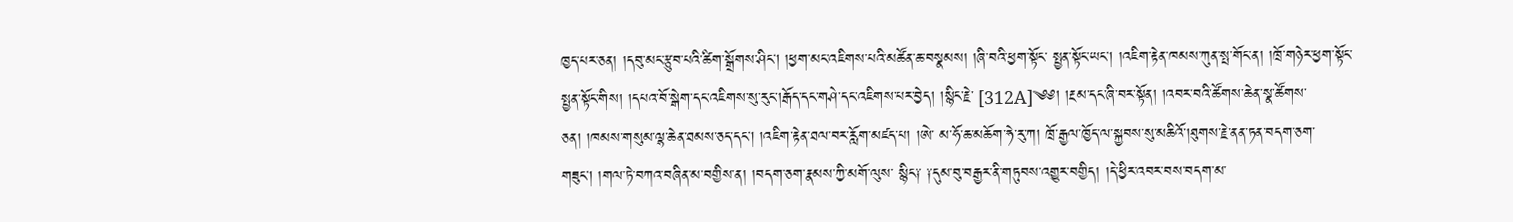ཁྱད་པར་ཅན། །དབུ་མང་རྩུབ་པའི་ཚིག་སྒྲོགས་ཤིང། །ཕྱག་མང་འཇིགས་པའི་མཚོན་ཆ་བསྣམས། །ཞི་བའི་ཕྱག་སྟོང་ སྤྱན་སྟོང་ཡང། །འཇིག་རྟེན་ཁམས་ཀུན་སྤ་གོང་ན། །ཁྲོ་གཉེར་ཕྱག་སྟོང་སྤྱན་སྟོང་གིས། །དཔའ་བོ་སྒེག་དང་འཇིགས་སུ་རུང་།རྒོད་དང་གཤེ་དང་འཇིགས་པར་བྱེད། །སྙིང་རྗེ་ [312A]༄༅། །རྔམ་དང་ཞི་བར་སྟོན། །འབར་བའི་ཚོགས་ཆེན་སྣ་ཚོགས་ཅན། །ཁམས་གསུམ་ལྷ་ཆེན་ཐམས་ཅད་དང། །འཇིག་རྟེན་ཐལ་བར་རློག་མཛད་པ། །ཨེ་ མ་ཧོ་ཆ་མཆོག་ཧེ་རུ་ཀ། ཁྲོ་རྒྱལ་ཁྱོད་ལ་སྐྱབས་སུ་མཆིའོ་།ཐུགས་རྗེ་ནན་ཏན་བདག་ཅག་གཟུང། །གལ་ཏེ་བཀའ་བཞིན་མ་བགྱིས་ན། །བདག་ཅག་རྣམས་ཀྱི་མགོ་ལུས་ སྙིང༑ ༑དུམ་བུ་བརྒྱར་ནི་གཏུབས་འགྱུར་བགྱིད། །དེ་ཕྱིར་འབར་བས་བདག་མ་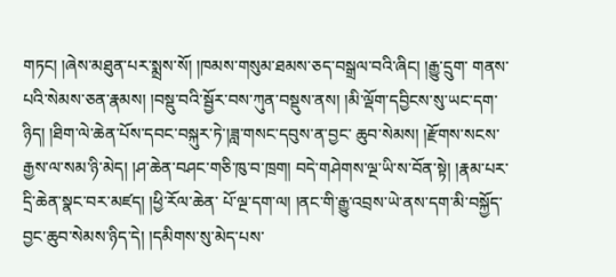གཏང། །ཞེས་མཐུན་པར་སྨྲས་སོ། །ཁམས་གསུམ་ཐམས་ཅད་བསྒྲལ་བའི་ཞིང། །རྒྱུ་དྲུག་ གནས་པའི་སེམས་ཅན་རྣམས། །བསྡུ་བའི་སྦྱོར་བས་ཀུན་བསྡུས་ནས། །མི་ལྡོག་དབྱིངས་སུ་ཡང་དག་ཉིད། །ཐིག་ལེ་ཆེན་པོས་དབང་བསྐུར་ཏེ་།ཟླ་གསང་དབུས་ན་བྱང་ ཆུབ་སེམས། །རྫོགས་སངས་རྒྱས་ལ་སམ་ཉི་མེད། །ཤ་ཆེན་བཤང་གཅི་ཁུ་བ་ཁྲག། བདེ་གཤེགས་ལྔ་ཡི་ས་བོན་སྟེ། །རྣམ་པར་དྲི་ཆེན་སྣང་བར་མཛད། །ཕྱི་རོལ་ཆེན་ པོ་ལྔ་དག་ལ། །ནང་གི་རྒྱུ་འབྲས་ཡེ་ནས་དག་མི་བསྐྱོད་བྱང་ཆུབ་སེམས་ཉིད་དེ། །དམིགས་སུ་མེད་པས་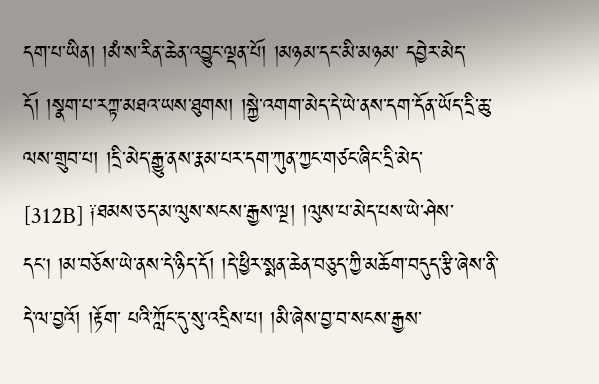དག་པ་ཡིན། །མཾ་ས་རིན་ཆེན་འབྱུང་ལྡན་པོ། །མཉམ་དང་མི་མཉམ་ དབྱེར་མེད་དོ། །སྣག་པ་རཀྟ་མཐའ་ཡས་ཐུགས། །སྐྱེ་འགག་མེད་དེ་ཡེ་ནས་དག་དོན་ཡོད་དྲི་ཆུ་ལས་གྲུབ་པ། །དྲི་མེད་རྒྱུ་ནས་རྣམ་པར་དག་ཀུན་ཀྱང་གཙང་ཞིང་དྲི་མེད་ [312B] ༑ཐམས་ཅད་མ་ལུས་སངས་རྒྱས་ལྔ། །ལུས་པ་མེད་པས་ཡེ་ཤེས་དང། །མ་བཅོས་ཡེ་ནས་དེ་ཉིད་དོ། །དེ་ཕྱིར་སྨན་ཆེན་བཅུད་ཀྱི་མཆོག་བདུད་རྩི་ཞེས་ནི་དེ་ལ་བྱའོ། །རྟོག་ པའི་ཀློང་དུ་སུ་འདྲིས་པ། །མི་ཞེས་བྱ་བ་སངས་རྒྱས་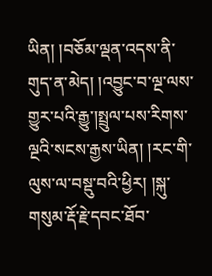ཡིན། །བཅོམ་ལྡན་འདས་ནི་གུད་ན་མེད། །འབྱུང་བ་ལྔ་ལས་གྱུར་པའི་རྒྱུ་།སྤྲུལ་པས་རིགས་ལྔའི་སངས་རྒྱས་ཡིན། །རང་གི་ ལུས་ལ་བསྡུ་བའི་ཕྱིར། །སྐུ་གསུམ་རྡོ་རྗེ་དབང་ཐོབ་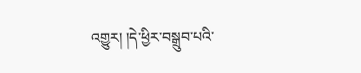འགྱུར། །དེ་ཕྱིར་བསྒྲུབ་པའི་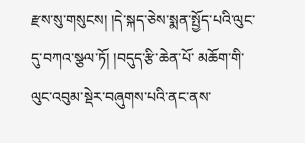རྫས་སུ་གསུངས། །དེ་སྐད་ཅེས་སྨན་སྤྱོད་པའི་ལུང་དུ་བཀའ་སྩལ་ཏོ། །བདུད་རྩི་ཆེན་པོ་ མཆོག་གི་ལུང་འབུམ་སྡེར་བཞུགས་པའི་ནང་ནས་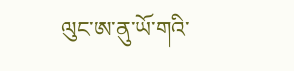ལུང་ཨ་ནུ་ཡོ་གའི་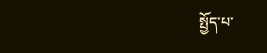སྤྱོད་པ་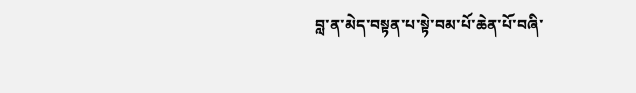བླ་ན་མེད་བསྟན་པ་སྟེ་བམ་པོ་ཆེན་པོ་བཞི་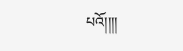པའོ།།།།